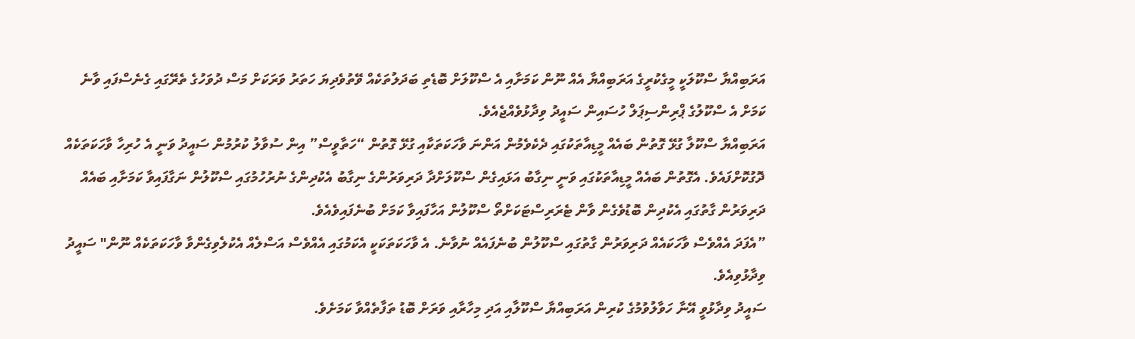އަރަބިއްޔާ ސްކޫލަކީ މީގެކުރީގެ އަރަބިއްޔާ އެއް ނޫން ކަމަށާއި އެ ސްކޫލަށް ބޮޑެތި ބަދަލުތަކެއް ވޭތުވެދިޔަ ހަތަރު ވަރަކަށް މަސް ދުވަހުގެ ތެރޭގައި ގެނެސްފައި ވާނެ ކަމަށް އެ ސްކޫލުގެ ޕްރިންސިޕަލް ހުސައިން ސައީދު ވިދާޅުވެއްޖެއެވެ.
އަރަބިއްޔާ ސްކޫލާ ގުޅޭ ގޮތުން ބައެއް މީޑިއާތަކުގައި ދެކެވެމުން އަންނަ ވާހަކަތަކާއި ގުޅޭ ގޮތުން “ހަތާވީސް” އިން ސުވާލު ކުރުމުން ސައީދު ވަނީ އެ ހުރިހާ ވާހަކަތަކެއް ދޮގުކޮށްފައެވެ. އެގޮތުން ބައެއް މީޑިއާތަކުގައި ވަނީ ނިގާބު އަޅައިގެން ސްކޫލަށްދާ ދަރިވަރުންގެ ނިގާބު އެކުދިންގެ ނުރުހުމުގައި ސްކޫލުން ނަގާފައިވާ ކަމަށާއި ބައެއް ދަރިވަރުން ގާތުގައި އެކުދިން ބޮޑުވެގެން ވާން ޓެރަރިސްޓަކަށްތޯ ސްކޫލުން އަހާފައިވާ ކަމަށް ބުނެފައިވެއެވެ.
”އެފަދަ އެއްވެސް ވާހަކައެއް ދަރިވަރުން ގާތުގައި ސްކޫލުން ބުނެފައެއް ނުވާނެ. އެ ވާހަކަތަކަކީ އެކަމުގައި އެއްވެސް އަސްލެއް އެކުލެވިގެންވާ ވާހަކަތަކެއް ނޫން" ސައީދު ވިދާޅުވިއެވެ.
ސައީދު ވިދާޅުވީ އޭނާ ހަވާލުވުމުގެ ކުރިން އަރަބިއްޔާ ސްކޫލާއި އަދި މިހާރާއި ވަރަށް ބޮޑު ތަފާތެއްވާ ކަމަށެވެ.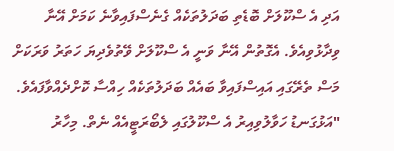އަދި އެ ސްކޫލަށް ބޮޑެތި ބަދަލުތަކެއް ގެނެސްފައިވާނެ ކަމަށް އޭނާ ވިދާޅުވިއެވެ. އެގޮތުން އޭނާ ވަނީ އެ ސްކޫލަށް ވޭތުވެދިޔަ ހަތަރު ވަރަކަށް މަސް ތެރޭގައި އައިސްފައިވާ ބައެއް ބަދަލުތަކެއް ހިއްސާ ކޮށްދެއްވާފައެވެ.
"އަޅުގަނޑު ހަވާލުވިއިރު އެ ސްކޫލުގައި ލެބޯރަޓީއެއް ނެތް. މިހާރު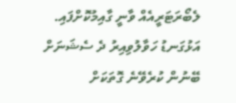ލެބޯރަޓަރީއެއް ވާނީ ގާއިމުކޮށްފައި. އަޅުގަނޑު ހަވާލުވިއިރު ދެ ސެޝަނަށް ބޭނުން ކުރެވޭނެ ގޮތަކަށް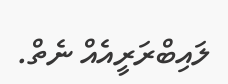ލައިބްރަރީއެއް ނެތް.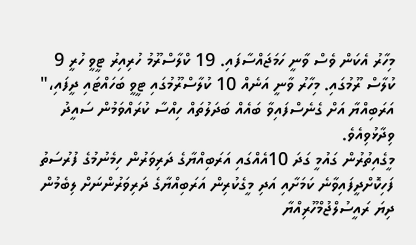މިހާރު އެކަން ވެސް ވާނީ ހަމަޖައްސާފައި. 19 ކްލާސްރޫމު ހުރިއިރު ޓީވީ ހުރީ 9 ކުލާސް ރޫމުގައި. މިހާރު ވާނީ އަނެއް 10 ކުލާސްރޫމުގައި ޓީވީ ބަހައްޓައި ދީފައި،" އަރަބިއްޔާ އަށް ގެނެސްފައިވާ ބައެއް ބަދަލުތައް ހިއްސާ ކުރައްވަމުން ސައީދު ވިދާޅުވިއެވެ.
މީގެއިތުރުން ގައުމީ ގަދަ 10އެއްގައި އަރަބިއްޔާގެ ދަރިވަރުން ހިމެނުމުގެ ފުރުސަތު ފަހިކޮށްދީފައިވާނެ ކަމަށާއި އަދި މީގެކުރިން އަރަބިއްޔާގެ ދަރިވަރުންނަށް ލިބެމުން ދިޔަ ރައީސުލްޖުމްހޫރިއްޔާ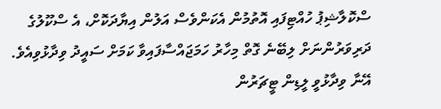ސްކޮލާޝިޕު ހުއްޓިފައި އޮތުމުން އެކަންވެސް އަލުން އިޔާދަކޮށް، އެ ސްކޫލުގެ ދަރިވަރުންނަށް ލިބޭނެ ގޮތް މިހާރު ހަމަޖައްސާފައިވާ ކަމަށް ސައީދު ވިދާޅުވިއެވެ.
އޭނާ ވިދާޅުވީ ލީޑިން ޓީޗަރުން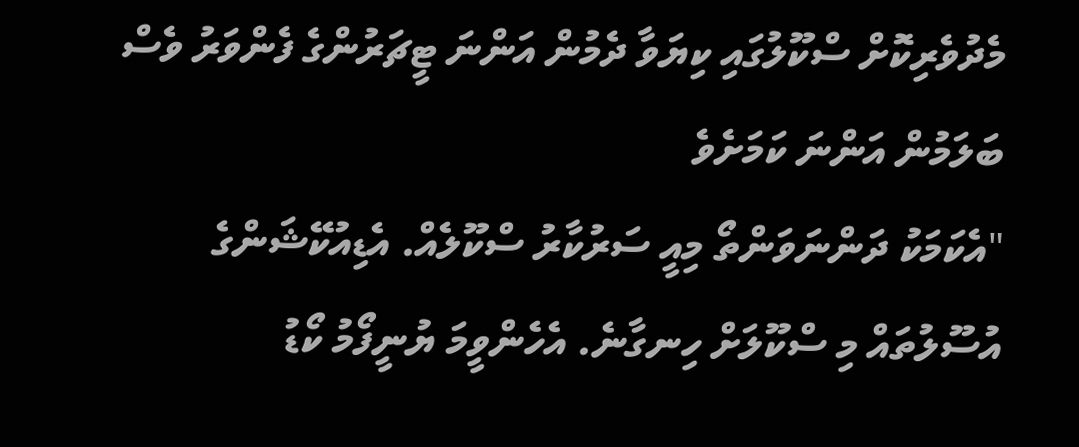މެދުވެރިކޮށް ސްކޫލުގައި ކިޔަވާ ދެމުން އަންނަ ޓީޗަރުންގެ ފެންވަރު ވެސް ބަލަމުން އަންނަ ކަމަށެވެ
"އެކަމަކު ދަންނަވަންތޯ މިއީ ސަރުކާރު ސްކޫލެއް. އެޑިއުކޭޝަންގެ އުސޫލުތައް މި ސްކޫލަށް ހިނގާނެ. އެހެންވީމަ ޔުނީފޯމު ކޯޑު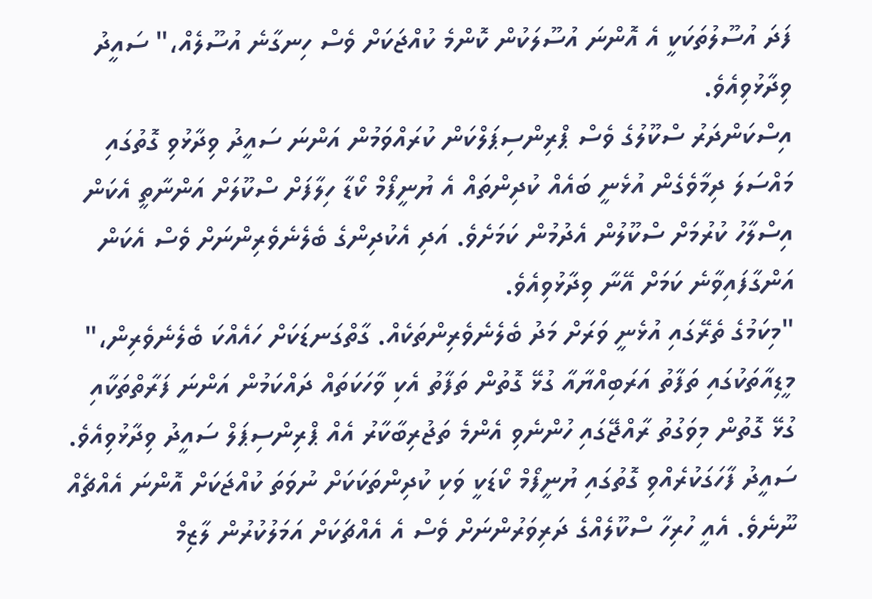ފަދަ އުސޫލުތަކަކީ އެ އޮންނަ އުސޫލަކުން ކޮންމެ ކުއްޖަކަށް ވެސް ހިނގާނެ އުސޫލެއް،" ސައީދު ވިދާޅުވިއެވެ.
އިސްކަންދަރު ސްކޫލުގެ ވެސް ޕްރިންސިޕަލްކަން ކުރައްވަމުން އަންނަ ސައީދު ވިދާޅުވި ގޮތުގައި މައްސަލަ ދިމާވެގެން އުޅެނީ ބައެއް ކުދިންތައް އެ ޔުނީފޯމް ކޯޑާ ހިލާފަށް ސްކޫލަށް އަންނާތީ އެކަން އިސްލާހު ކުރުމަށް ސްކޫލުން އެދުމުން ކަމަށެވެ. އަދި އެކުދިންގެ ބެލެނެވެރިންނަށް ވެސް އެކަން އަންގާފައިވާނެ ކަމަށް އޭނާ ވިދާޅުވިއެވެ.
"މިކަމުގެ ތެރޭގައި އުޅެނީ ވަރަށް މަދު ބެލެނެވެރިންތަކެއް. ގާތްގަނޑަކަށް ހައެއްކަ ބެލެނެވެރިން،" މީޑިއާތަކުގައި ތަފާތު އަރަބިއްޔާއާ ގުޅޭ ގޮތުން ތަފާތު އެކި ވާހަކަތައް ދައްކަމުން އަންނަ ފަރާތްތަކާއި ގުޅޭ ގޮތުން މިވަގުތު ރާއްޖޭގައި ހުންނެވި އެންމެ ތަޖުރިބާކާރު އެއް ޕްރިންސިޕަލް ސައީދު ވިދާޅުވިއެވެ.
ސައީދު ފާހަގަކުރެއްވި ގޮތުގައި ޔުނީފޯމް ކޯޑަކީ ވަކި ކުދިންތަކަކަށް ނުވަތަ ކުއްޖަކަށް އޮންނަ އެއްޗެއް ނޫނެވެ. އެއީ ހުރިހާ ސްކޫލެއްގެ ދަރިވަރުންނަށް ވެސް އެ އެއްޗަކަށް އަމަލުކުރުން ލާޒިމް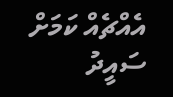އެއްޗެއް ކަމަށް ސައީދު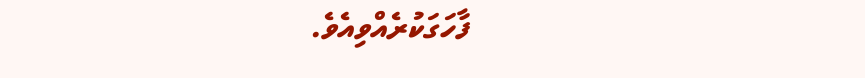ފާހަގަކުރެއްވިއެވެ.